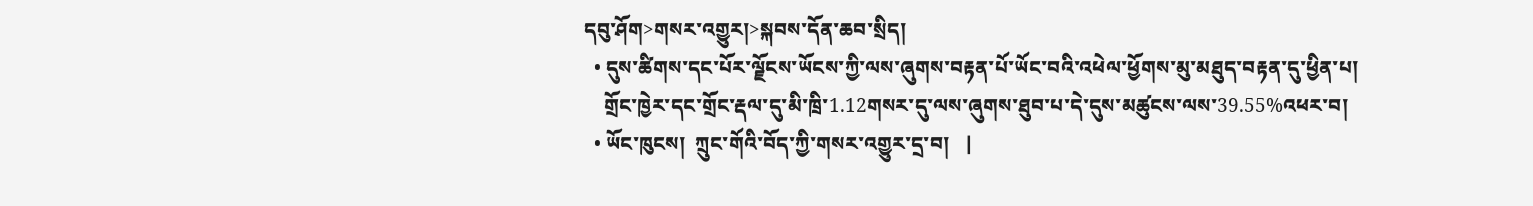དབུ་ཤོག>གསར་འགྱུར།>སྐབས་དོན་ཆབ་སྲིད།
  • དུས་ཚིགས་དང་པོར་ལྗོངས་ཡོངས་ཀྱི་ལས་ཞུགས་བརྟན་པོ་ཡོང་བའི་འཕེལ་ཕྱོགས་མུ་མཐུད་བརྟན་དུ་ཕྱིན་པ།
    གྲོང་ཁྱེར་དང་གྲོང་རྡལ་དུ་མི་ཁྲི་1.12གསར་དུ་ལས་ཞུགས་ཐུབ་པ་དེ་དུས་མཚུངས་ལས་39.55%འཕར་བ།
  • ཡོང་ཁུངས།  ཀྲུང་གོའི་བོད་ཀྱི་གསར་འགྱུར་དྲ་བ།   |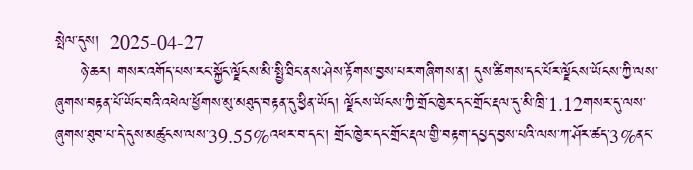སྤེལ་དུས།  2025-04-27
     ཉེ་ཆར། གསར་འགོད་པས་རང་སྐྱོང་ལྗོངས་མི་སྤྱི་ཐིང་ནས་ཤེས་རྟོགས་བྱས་པར་གཞིགས་ན། དུས་ཚིགས་དང་པོར་ལྗོངས་ཡོངས་ཀྱི་ལས་ཞུགས་བརྟན་པོ་ཡོང་བའི་འཕེལ་ཕྱོགས་མུ་མཐུད་བརྟན་དུ་ཕྱིན་ཡོད། ལྗོངས་ཡོངས་ཀྱི་གྲོང་ཁྱེར་དང་གྲོང་རྡལ་དུ་མི་ཁྲི་1.12གསར་དུ་ལས་ཞུགས་ཐུབ་པ་དེ་དུས་མཚུངས་ལས་39.55%འཕར་བ་དང་། གྲོང་ཁྱེར་དང་གྲོང་རྡལ་གྱི་བརྟག་དཔྱད་བྱས་པའི་ལས་ཀ་ཤོར་ཚད་3%ནང་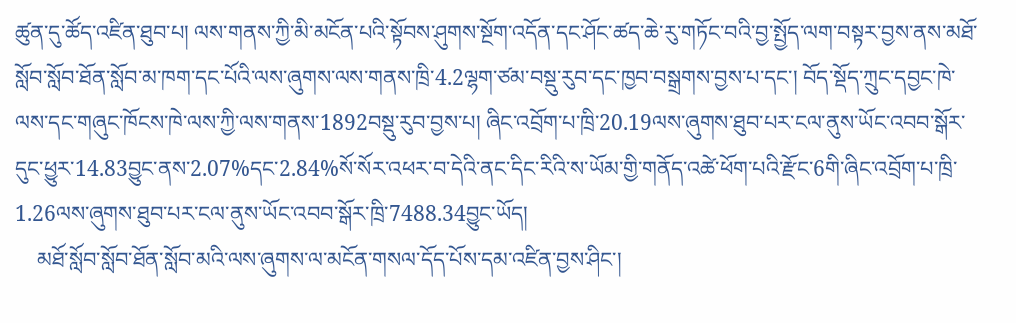ཚུན་དུ་ཚོད་འཛིན་ཐུབ་པ། ལས་གནས་ཀྱི་མི་མངོན་པའི་སྟོབས་ཤུགས་སྔོག་འདོན་དང་ཤོང་ཚད་ཆེ་རུ་གཏོང་བའི་བྱ་སྤྱོད་ལག་བསྟར་བྱས་ནས་མཐོ་སློབ་སློབ་ཐོན་སློབ་མ་ཁག་དང་པོའི་ལས་ཞུགས་ལས་གནས་ཁྲི་4.2ལྷག་ཙམ་བསྡུ་རུབ་དང་ཁྱབ་བསྒྲགས་བྱས་པ་དང་། བོད་སྡོད་ཀྲུང་དབྱང་ཁེ་ལས་དང་གཞུང་ཁོངས་ཁེ་ལས་ཀྱི་ལས་གནས་1892བསྡུ་རུབ་བྱས་པ། ཞིང་འབྲོག་པ་ཁྲི་20.19ལས་ཞུགས་ཐུབ་པར་ངལ་ནུས་ཡོང་འབབ་སྒོར་དུང་ཕྱུར་14.83བྱུང་ནས་2.07%དང་2.84%སོ་སོར་འཕར་བ་དེའི་ནང་དིང་རིའི་ས་ཡོམ་གྱི་གནོད་འཚེ་ཕོག་པའི་རྫོང་6གི་ཞིང་འབྲོག་པ་ཁྲི་1.26ལས་ཞུགས་ཐུབ་པར་ངལ་ནུས་ཡོང་འབབ་སྒོར་ཁྲི་7488.34བྱུང་ཡོད།
    མཐོ་སློབ་སློབ་ཐོན་སློབ་མའི་ལས་ཞུགས་ལ་མངོན་གསལ་དོད་པོས་དམ་འཛིན་བྱས་ཤིང་།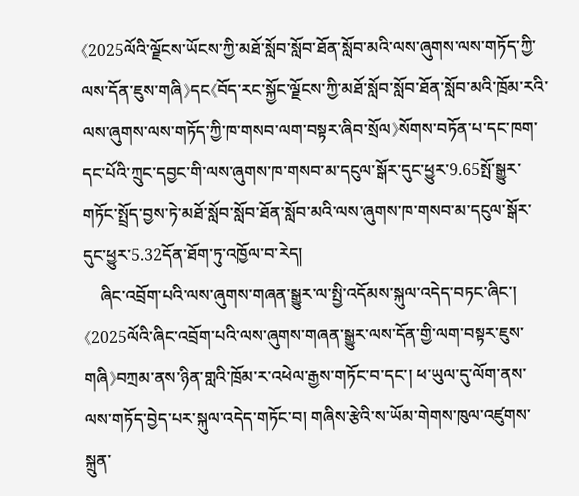《2025ལོའི་ལྗོངས་ཡོངས་ཀྱི་མཐོ་སློབ་སློབ་ཐོན་སློབ་མའི་ལས་ཞུགས་ལས་གཏོད་ཀྱི་ལས་དོན་ཇུས་གཞི》དང《བོད་རང་སྐྱོང་ལྗོངས་ཀྱི་མཐོ་སློབ་སློབ་ཐོན་སློབ་མའི་ཁྲོམ་རའི་ལས་ཞུགས་ལས་གཏོད་ཀྱི་ཁ་གསབ་ལག་བསྟར་ཞིབ་སྲོལ》སོགས་བཏོན་པ་དང་ཁག་དང་པོའི་ཀྲུང་དབྱང་གི་ལས་ཞུགས་ཁ་གསབ་མ་དངུལ་སྒོར་དུང་ཕྱུར་9.65སྤོ་སྒྱུར་གཏོང་སྤྲོད་བྱས་ཏེ་མཐོ་སློབ་སློབ་ཐོན་སློབ་མའི་ལས་ཞུགས་ཁ་གསབ་མ་དངུལ་སྒོར་དུང་ཕྱུར་5.32དོན་ཐོག་ཏུ་འཁྱོལ་བ་རེད།
    ཞིང་འབྲོག་པའི་ལས་ཞུགས་གཞན་སྒྱུར་ལ་སྤྱི་འདོམས་སྐུལ་འདེད་བཏང་ཞིང་། 《2025ལོའི་ཞིང་འབྲོག་པའི་ལས་ཞུགས་གཞན་སྒྱུར་ལས་དོན་གྱི་ལག་བསྟར་ཇུས་གཞི》བཀྲམ་ནས་ཉིན་གླའི་ཁྲོམ་ར་འཕེལ་རྒྱས་གཏོང་བ་དང་། ཕ་ཡུལ་དུ་ལོག་ནས་ལས་གཏོད་བྱེད་པར་སྐུལ་འདེད་གཏོང་བ། གཞིས་རྩེའི་ས་ཡོམ་གེགས་ཁུལ་འཛུགས་སྐྲུན་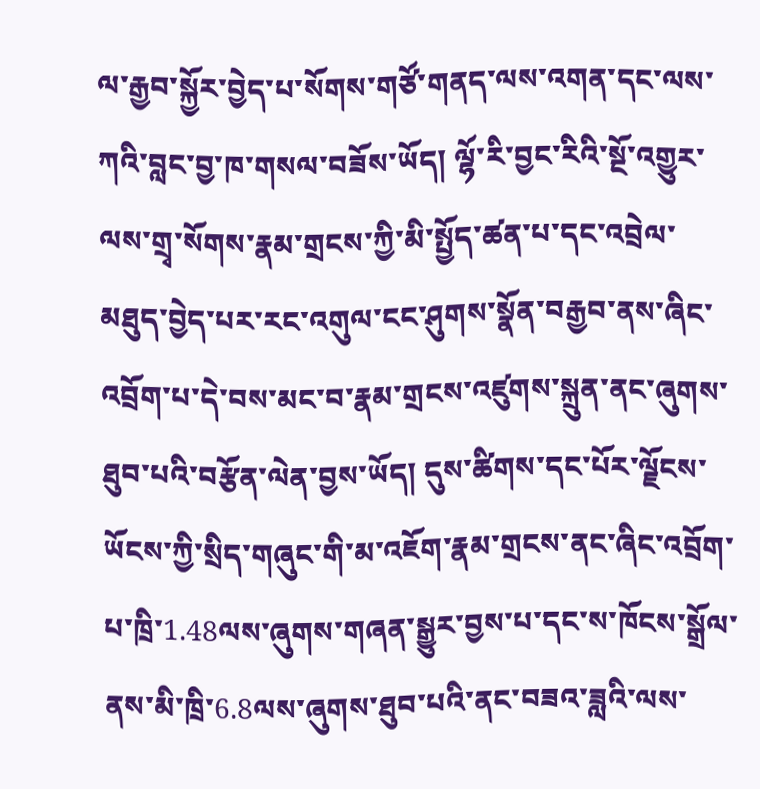ལ་རྒྱབ་སྐྱོར་བྱེད་པ་སོགས་གཙོ་གནད་ལས་འགན་དང་ལས་ཀའི་བླང་བྱ་ཁ་གསལ་བཟོས་ཡོད། ལྷོ་རི་བྱང་རིའི་སྔོ་འགྱུར་ལས་གྲྭ་སོགས་རྣམ་གྲངས་ཀྱི་མི་སྤྱོད་ཚན་པ་དང་འབྲེལ་མཐུད་བྱེད་པར་རང་འགུལ་ངང་ཤུགས་སྣོན་བརྒྱབ་ནས་ཞིང་འབྲོག་པ་དེ་བས་མང་བ་རྣམ་གྲངས་འཛུགས་སྐྲུན་ནང་ཞུགས་ཐུབ་པའི་བརྩོན་ལེན་བྱས་ཡོད། དུས་ཚིགས་དང་པོར་ལྗོངས་ཡོངས་ཀྱི་སྲིད་གཞུང་གི་མ་འཇོག་རྣམ་གྲངས་ནང་ཞིང་འབྲོག་པ་ཁྲི་1.48ལས་ཞུགས་གཞན་སྒྱུར་བྱས་པ་དང་ས་ཁོངས་སྒྲོལ་ནས་མི་ཁྲི་6.8ལས་ཞུགས་ཐུབ་པའི་ནང་བཟའ་ཟླའི་ལས་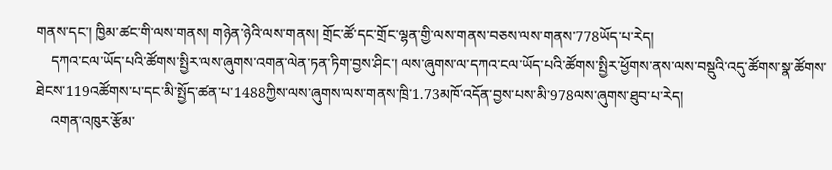གནས་དང་། ཁྱིམ་ཚང་གི་ལས་གནས། གཉེན་ཉེའི་ལས་གནས། གྲོང་ཚོ་དང་གྲོང་ལྷན་གྱི་ལས་གནས་བཅས་ལས་གནས་778ཡོད་པ་རེད།
    དཀའ་ངལ་ཡོད་པའི་ཚོགས་སྤྱིར་ལས་ཞུགས་འགན་ལེན་ཏན་ཏིག་བྱས་ཤིང་། ལས་ཞུགས་ལ་དཀའ་ངལ་ཡོད་པའི་ཚོགས་སྤྱིར་ཕྱོགས་ནས་ལས་བསྡུའི་འདུ་ཚོགས་སྣ་ཚོགས་ཐེངས་119འཚོགས་པ་དང་མི་སྤྱོད་ཚན་པ་1488ཀྱིས་ལས་ཞུགས་ལས་གནས་ཁྲི་1.73མཁོ་འདོན་བྱས་པས་མི་978ལས་ཞུགས་ཐུབ་པ་རེད།
    འགན་འཁུར་རྩོམ་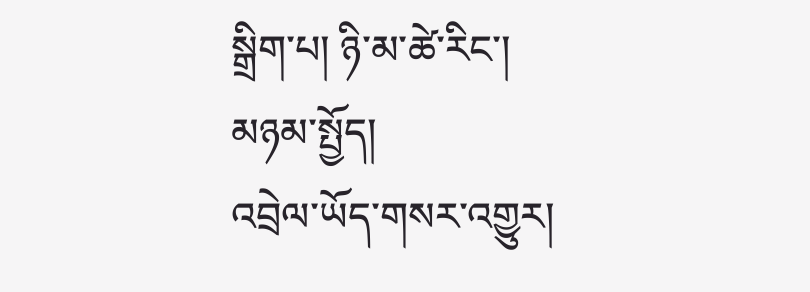སྒྲིག་པ། ཉི་མ་ཚེ་རིང་།
མཉམ་སྤྱོད།
འབྲེལ་ཡོད་གསར་འགྱུར།